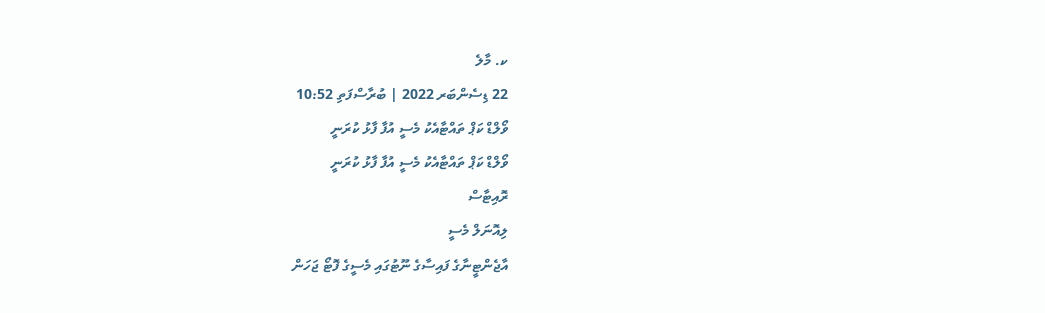ކ. މާލެ
22 ޑިސެންބަރ 2022 | ބުރާސްފަތި 10:52
ވޯލްޑް ކަޕް ތައްޓާއެކު މެސީ އުފާ ފާޅު ކުރަނީ
ވޯލްޑް ކަޕް ތައްޓާއެކު މެސީ އުފާ ފާޅު ކުރަނީ
ރޮއިޓާސް
ލިއޮނަލް މެސީ
އާޖެންޓީނާގެ ފައިސާގެ ނޫޓުގައި މެސީގެ ފޮޓޯ ޖަހަން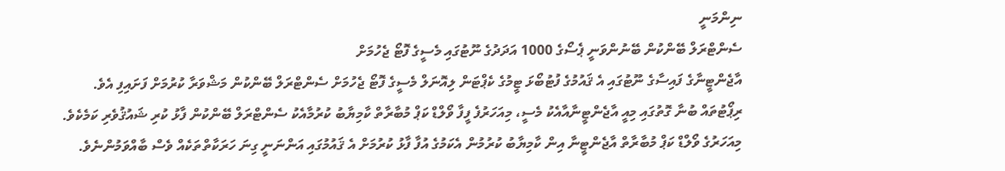ނިންމަނީ
ސެންޓްރަލް ބޭންކުން ބޭނުންވަނީ ޕެސޯގެ 1000 އަދަދުގެ ނޫޓުގައި މެސީގެ ފޮޓޯ ޖެހުމަށް
އާޖެންޓީނާގެ ފައިސާގެ ނޫޓުގައި އެ ޤައުމުގެ ފުޓުބޯޅަ ޓީމުގެ ކެޕްޓަން ލިއޮނަލް މެސީގެ ފޮޓޯ ޖެހުމަށް ސެންޓްރަލް ބޭންކުން މަޝްވަރާ ކުރުމަށް ފަށައިފި އެވެ.
ރިޕޯޓުތައް ބުނާ ގޮތުގައި މިއީ އާޖެންޓީނާއާއެކު މެސީ، މިއަހަރުފެ ފީފާ ވޯލްޑް ކަޕް މުބާރާތް ކާމިޔާބު ކުރުމާއެކު ސެންޓްރަލް ބޭންކުން ފާޅު ކުރި ޝައުޤުވެރި ކަމެކެވެ. މިއަހަރުގެ ވޯލްޑް ކަޕް މުބާރާތް އާޖެންޓީނާ އިން ކާމިޔާބު ކުރުމުން އެކަމުގެ އުފާ ފާޅު ކުރުމަށް އެ ޤައުމުގައި އަންނަނީ ގިނަ ހަރަކާތްތަކެއް ވެސް ބާއްވަމުންނެވެ.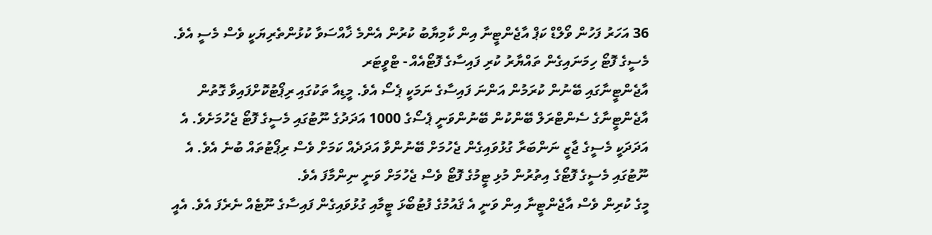36 އަހަރު ފަހުން ވޯލްޑް ކަޕް އާޖެންޓީނާ އިން ކާމިޔާބު ކުރުން އެންމެ ޚާއްސަވާ ކުޅުންތެރިޔަކީ ވެސް މެސީ އެވެ.
މެސީގެ ފޮޓޯ ހިމަނައިގެން ތައްޔާރު ކުރި ފައިސާގެ ފޮޓޯއެއް - ޓްވީޓަރ
އާޖެންޓީނާގައި ބޭނުން ކުރަމުން އަންނަ ފައިސާގެ ނަމަކީ ޕެސޯ އެވެ. މީޑިއާ ތަކުގައި ރިޕޯޓުކޮށްފައިވާ ގޮތުން އާޖެންޓީނާގެ ސެންޓްރަލް ބޭންކުން ބޭނުންވަނީ ޕެސޯގެ 1000 އަދަދުގެ ނޫޓުގައި މެސީގެ ފޮޓޯ ޖެހުމަށެވެ. އެ އަދަދަކީ މެސީގެ ޖާޒީ ނަންބަރާ ގުޅުވައިގެން ޖެހުމަށް ބޭނުންވާ އަދަދެއް ކަމަށް ވެސް ރިޕޯޓުތައް ބުނެ އެވެ. އެ ނޫޓުގައި މެސީގެ ފޮޓޯގެ އިތުރުން މުޅި ޓީމުގެ ފޮޓޯ ވެސް ޖެހުމަށް ވަނީ ނިންމާފަ އެވެ.
މީގެ ކުރިން ވެސް އާޖެންޓީނާ އިން ވަނީ އެ ޤައުމުގެ ފުޓުބޯޅަ ޓީމާއި ގުޅުވައިގެން ފައިސާގެ ނޫޓެއް ނެރެފަ އެވެ. އެއީ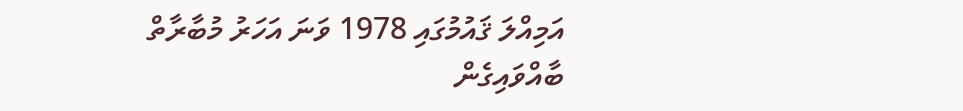އަމިއްލަ ޤައުމުގައި 1978 ވަނަ އަހަރު މުބާރާތް ބާއްވައިގެން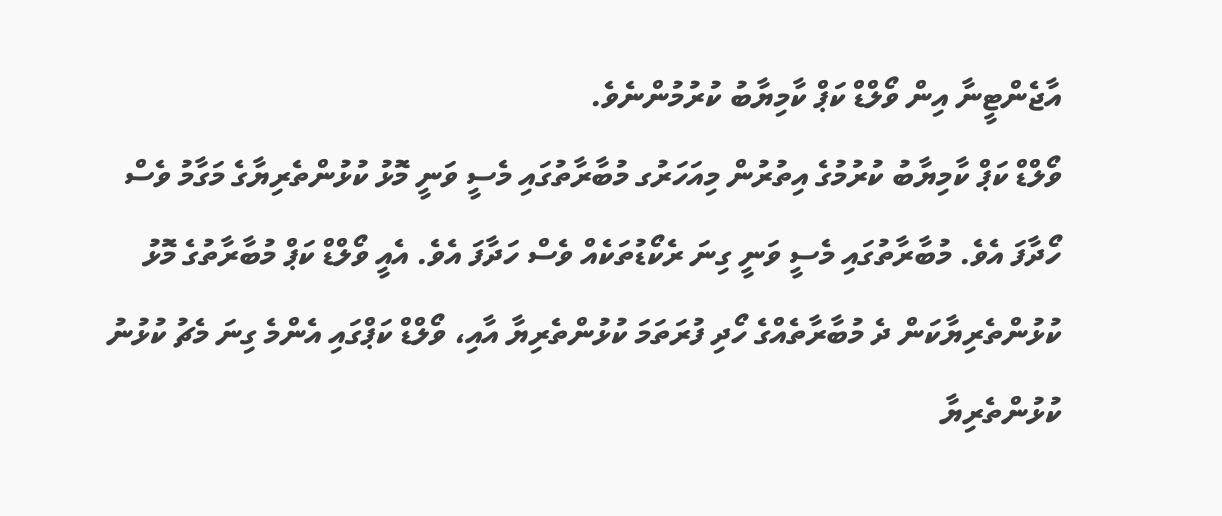އާޖެންޓީނާ އިން ވޯލްޑް ކަޕް ކާމިޔާބު ކުރުމުންނެވެ.
ވޯލްޑް ކަޕް ކާމިޔާބު ކުރުމުގެ އިތުރުން މިއަހަރުގ މުބާރާތުގައި މެސީ ވަނީ މޮޅު ކުޅުންތެރިޔާގެ މަގާމު ވެސް ހޯދާފަ އެވެ. މުބާރާތުގައި މެސީ ވަނީ ގިނަ ރެކޯޑުތަކެއް ވެސް ހަދާފަ އެވެ. އެއީ ވޯލްޑް ކަޕް މުބާރާތުގެ މޮޅު ކުޅުންތެރިޔާކަން ދެ މުބާރާތެއްގެ ހޯދި ފުރަތަމަ ކުޅުންތެރިޔާ އާއި، ވޯލްޑް ކަޕްގައި އެންމެ ގިނަ މެޗު ކުޅުނު ކުޅުންތެރިޔާ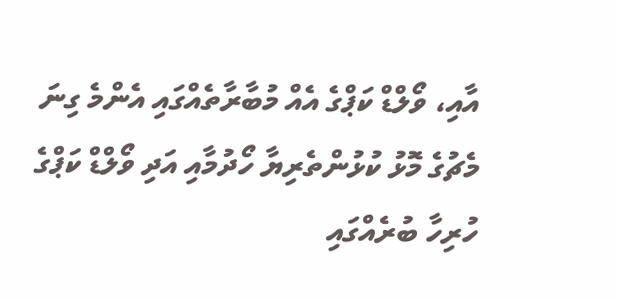އާއި، ވޯލްޑް ކަޕްގެ އެއް މުބާރާތެއްގައި އެންމެ ގިނަ މެޗުގެ މޮޅު ކުޅުންތެރިޔާ ހޯދުމާއި އަދި ވޯލްޑް ކަޕްގެ ހުރިހާ ބުރެއްގައި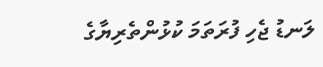ލަނޑު ޖެހި ފުރަތަމަ ކުޅުންތެރިޔާގެ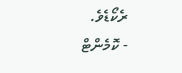ރެކޯޑެވެ.
- ކޮމެންޓް